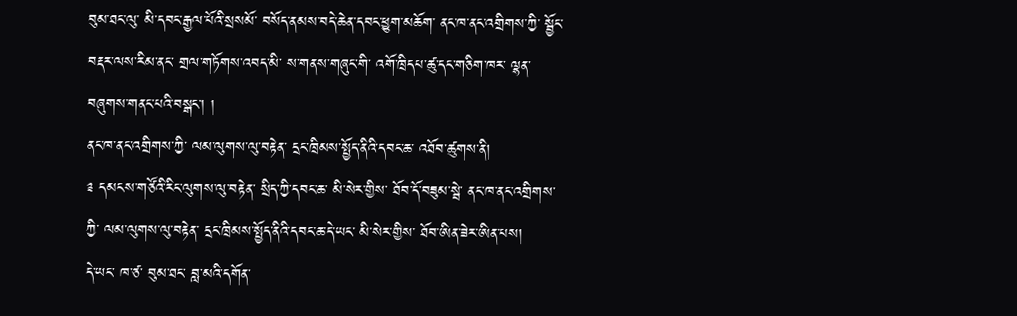བུམ་ཐང་ལུ་ མི་དབང་རྒྱལ་པོའི་སྲསམོ་ བསོད་ནམས་བདེ་ཆེན་དབང་ཕྱུག་མཆོག་ ནང་ཁ་ནང་འགྲིགས་ཀྱི་ སྦྱོང་བརྡར་ལས་རིམ་ནང་ གྲལ་གཏོགས་འབད་མི་ ས་གནས་གཞུང་གི་ འགོ་ཁྲིདཔ་ཚུ་དང་གཅིག་ཁར་ ལྷན་བཞུགས་གནང་པའི་བསྒང་། །
ནང་ཁ་ནང་འགྲིགས་ཀྱི་ ལམ་ལུགས་ལུ་བརྟེན་ དྲང་ཁྲིམས་སྤྱོད་ནིའི་དབང་ཆ་ འཐོབ་ཚུགས་ནི།
༉ དམངས་གཙོའི་རིང་ལུགས་ལུ་བརྟེན་ སྲིད་ཀྱི་དབང་ཆ་ མི་སེར་གྱིས་ ཐོབ་དོ་བཟུམ་སྦེ་ ནང་ཁ་ནང་འགྲིགས་ཀྱི་ ལམ་ལུགས་ལུ་བརྟེན་ དྲང་ཁྲིམས་སྤྱོད་ནིའི་དབང་ཆ་དེ་ཡང་ མི་སེར་གྱིས་ ཐོབ་ཨིན་ཟེར་ཨིན་པས།
དེ་ཡང་ ཁ་ཙ་ བུམ་ཐང་ བླ་མའི་དགོན་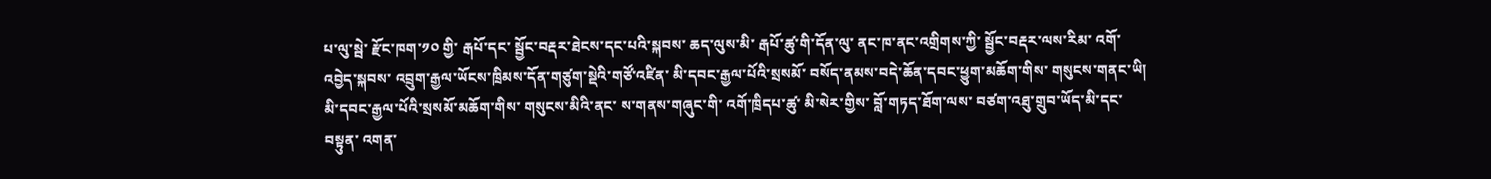པ་ལུ་སྦེ་ རྫོང་ཁག་༡༠ གྱི་ རྒཔོ་དང་ སྦྱོང་བརྡར་ཐེངས་དང་པའི་སྐབས་ ཆད་ལུས་མི་ རྒཔོ་ཚུ་གི་དོན་ལུ་ ནང་ཁ་ནང་འགྲིགས་ཀྱི་ སྦྱོང་བརྡར་ལས་རིམ་ འགོ་འབྱེད་སྐབས་ འབྲུག་རྒྱལ་ཡོངས་ཁྲིམས་དོན་གཙུག་སྡེའི་གཙོ་འཛིན་ མི་དབང་རྒྱལ་པོའི་སྲསམོ་ བསོད་ནམས་བདེ་ཆོན་དབང་ཕྱུག་མཆོག་གིས་ གསུངས་གནང་ཡི།
མི་དབང་རྒྱལ་པོའི་སྲསམོ་མཆོག་གིས་ གསུངས་མིའི་ནང་ ས་གནས་གཞུང་གི་ འགོ་ཁྲིདཔ་ཚུ་ མི་སེར་གྱིས་ བློ་གཏད་ཐོག་ལས་ བཙག་འཐུ་གྲུབ་ཡོད་མི་དང་བསྟུན་ འགན་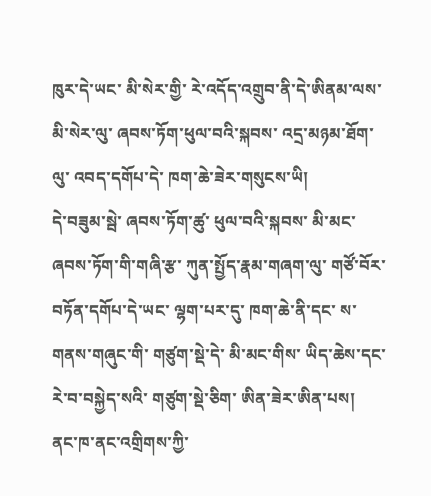ཁུར་དེ་ཡང་ མི་སེར་གྱི་ རེ་འདོད་འགྲུབ་ནི་དེ་ཨིནམ་ལས་ མི་སེར་ལུ་ ཞབས་ཏོག་ཕུལ་བའི་སྐབས་ འདྲ་མཉམ་ཐོག་ལུ་ འབད་དགོཔ་དེ་ ཁག་ཆེ་ཟེར་གསུངས་ཡི།
དེ་བཟུམ་སྦེ་ ཞབས་ཏོག་ཚུ་ ཕུལ་བའི་སྐབས་ མི་མང་ཞབས་ཏོག་གི་གཞི་རྩ་ ཀུན་སྤྱོད་རྣམ་གཞག་ལུ་ གཙོ་བོར་བཏོན་དགོཔ་དེ་ཡང་ ལྷག་པར་དུ་ ཁག་ཆེ་ནི་དང་ ས་གནས་གཞུང་གི་ གཙུག་སྡེ་དེ་ མི་མང་གིས་ ཡིད་ཆེས་དང་རེ་བ་བསྐྱེད་སའི་ གཙུག་སྡེ་ཅིག་ ཨིན་ཟེར་ཨིན་པས།
ནང་ཁ་ནང་འགྲིགས་ཀྱི་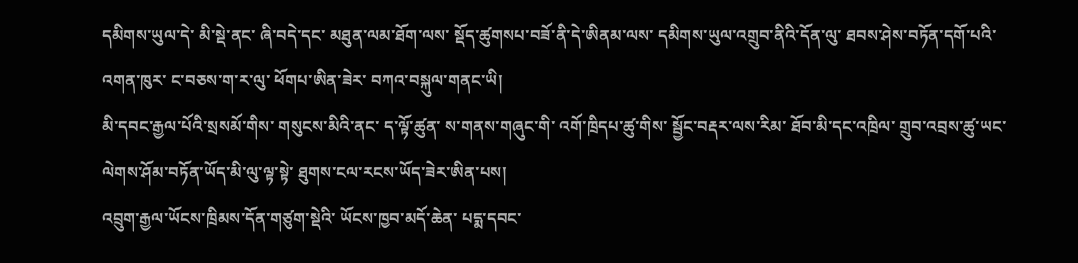དམིགས་ཡུལ་དེ་ མི་སྡེ་ནང་ ཞི་བདེ་དང་ མཐུན་ལམ་ཐོག་ལས་ སྡོད་ཚུགསཔ་བཟོ་ནི་དེ་ཨིནམ་ལས་ དམིགས་ཡུལ་འགྲུབ་ནིའི་དོན་ལུ་ ཐབས་ཤེས་བཏོན་དགོ་པའི་འགན་ཁུར་ ང་བཅས་ག་ར་ལུ་ ཕོགཔ་ཨིན་ཟེར་ བཀའ་བསྐུལ་གནང་ཡི།
མི་དབང་རྒྱལ་པོའི་སྲསམོ་གིས་ གསུངས་མིའི་ནང་ ད་ལྟོ་ཚུན་ ས་གནས་གཞུང་གི་ འགོ་ཁྲིདཔ་ཚུ་གིས་ སྦྱོང་བརྡར་ལས་རིམ་ ཐོབ་མི་དང་འཁྲིལ་ གྲུབ་འབྲས་ཚུ་ཡང་ ལེགས་ཤོམ་བཏོན་ཡོད་མི་ལུ་ལྟ་སྟེ་ ཐུགས་ངལ་རངས་ཡོད་ཟེར་ཨིན་པས།
འབྲུག་རྒྱལ་ཡོངས་ཁྲིམས་དོན་གཙུག་སྡེའི་ ཡོངས་ཁྱབ་མདོ་ཆེན་ པདྨ་དབང་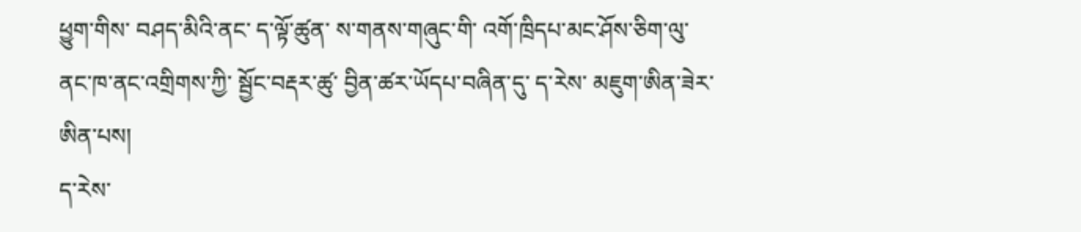ཕྱུག་གིས་ བཤད་མིའི་ནང་ ད་ལྟོ་ཚུན་ ས་གནས་གཞུང་གི་ འགོ་ཁྲིདཔ་མང་ཤོས་ཅིག་ལུ་ ནང་ཁ་ནང་འགྲིགས་ཀྱི་ སྦྱོང་བརྡར་ཚུ་ བྱིན་ཚར་ཡོདཔ་བཞིན་དུ་ ད་རེས་ མཇུག་ཨིན་ཟེར་ཨིན་པས།
ད་རེས་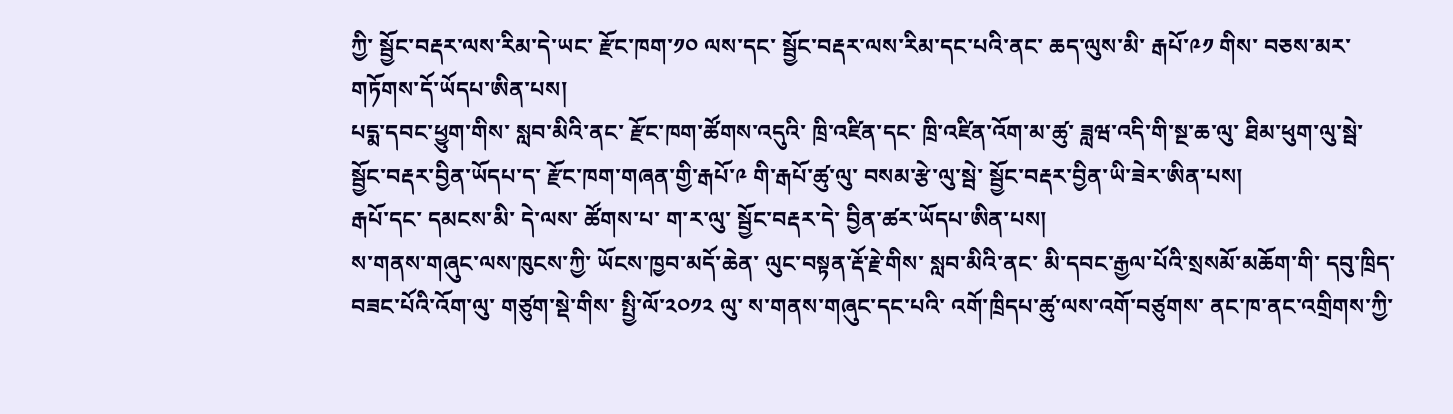ཀྱི་ སྦྱོང་བརྡར་ལས་རིམ་དེ་ཡང་ རྫོང་ཁག་༡༠ ལས་དང་ སྦྱོང་བརྡར་ལས་རིམ་དང་པའི་ནང་ ཆད་ལུས་མི་ རྒཔོ་༩༡ གིས་ བཅས་མར་གཏོགས་དོ་ཡོདཔ་ཨིན་པས།
པདྨ་དབང་ཕྱུག་གིས་ སླབ་མིའི་ནང་ རྫོང་ཁག་ཚོགས་འདུའི་ ཁྲི་འཛིན་དང་ ཁྲི་འཛིན་འོག་མ་ཚུ་ ཟླཝ་འདི་གི་སྔ་ཆ་ལུ་ ཐིམ་ཕུག་ལུ་སྦེ་ སྦྱོང་བརྡར་བྱིན་ཡོདཔ་ད་ རྫོང་ཁག་གཞན་གྱི་རྒཔོ་༩ གི་རྒཔོ་ཚུ་ལུ་ བསམ་རྩེ་ལུ་སྦེ་ སྦྱོང་བརྡར་བྱིན་ཡི་ཟེར་ཨིན་པས།
རྒཔོ་དང་ དམངས་མི་ དེ་ལས་ ཚོགས་པ་ ག་ར་ལུ་ སྦྱོང་བརྡར་དེ་ བྱིན་ཚར་ཡོདཔ་ཨིན་པས།
ས་གནས་གཞུང་ལས་ཁུངས་ཀྱི་ ཡོངས་ཁྱབ་མདོ་ཆེན་ ལུང་བསྟན་རྡོ་རྗེ་གིས་ སླབ་མིའི་ནང་ མི་དབང་རྒྱལ་པོའི་སྲསམོ་མཆོག་གི་ དབུ་ཁྲིད་བཟང་པོའི་འོག་ལུ་ གཙུག་སྡེ་གིས་ སྤྱི་ལོ་༢༠༡༢ ལུ་ ས་གནས་གཞུང་དང་པའི་ འགོ་ཁྲིདཔ་ཚུ་ལས་འགོ་བཙུགས་ ནང་ཁ་ནང་འགྲིགས་ཀྱི་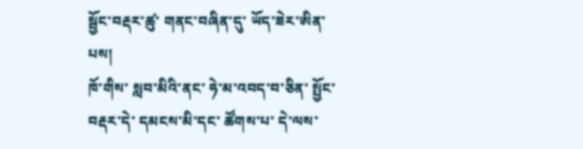སྦྱོང་བརྡར་ཚུ་ གནང་བཞིན་དུ་ ཡོད་ཟེར་ཨིན་པས།
ཁོ་གིས་ སླབ་མིའི་ནང་ ཧེ་མ་འབད་བ་ཅིན་ སྤྱོང་བརྡར་དེ་ དམངས་མི་དང་ ཚོགས་པ་ དེ་ལས་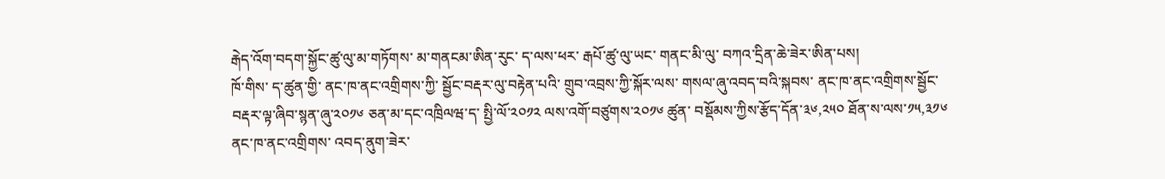རྒེད་འོག་བདག་སྐྱོང་ཚུ་ལུ་མ་གཏོགས་ མ་གནངམ་ཨིན་རུང་ ད་ལས་ཕར་ རྒཔོ་ཚུ་ལུ་ཡང་ གནང་མི་ལུ་ བཀའ་དྲིན་ཆེ་ཟེར་ཨིན་པས།
ཁོ་གིས་ ད་ཚུན་གྱི་ ནང་ཁ་ནང་འགྲིགས་ཀྱི་ སྦྱོང་བརྡར་ལུ་བརྟེན་པའི་ གྲུབ་འབྲས་ཀྱི་སྐོར་ལས་ གསལ་ཞུ་འབད་བའི་སྐབས་ ནང་ཁ་ནང་འགྲིགས་སྦྱོང་བརྡར་ལྟ་ཞིབ་སྙན་ཞུ་༢༠༡༦ ཅན་མ་དང་འཁྲིལཝ་ད་ སྤྱི་ལོ་༢༠༡༢ ལས་འགོ་བཙུགས་༢༠༡༦ ཚུན་ བསྡོམས་ཀྱིས་རྩོད་དོན་༣༦,༢༥༠ ཐོན་ས་ལས་༡༥,༣༡༦ ནང་ཁ་ནང་འགྲིགས་ འབད་ནུག་ཟེར་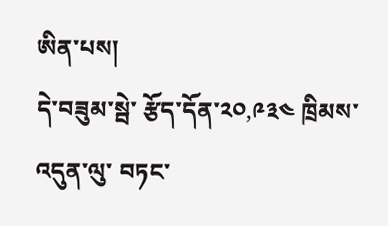ཨིན་པས།
དེ་བཟུམ་སྦེ་ རྩོད་དོན་༢༠,༩༣༤ ཁྲིམས་འདུན་ལུ་ བཏང་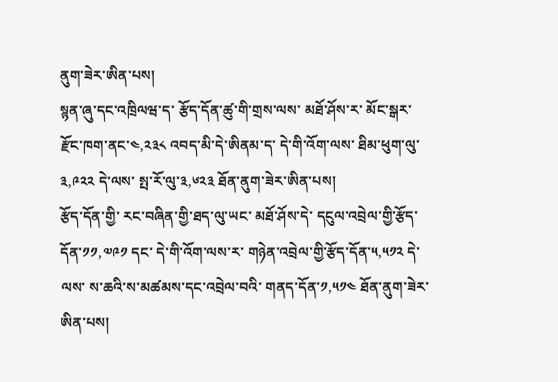ནུག་ཟེར་ཨིན་པས།
སྙན་ཞུ་དང་འཁྲིལཝ་ད་ རྩོད་དོན་ཚུ་གི་གྲས་ལས་ མཐོ་ཤོས་ར་ མོང་སྒར་རྫོང་ཁག་ནང་༤,༢༣༨ འབད་མི་དེ་ཨིནམ་ད་ དེ་གི་འོག་ལས་ ཐིམ་ཕུག་ལུ་༣,༩༢༢ དེ་ལས་ སྤ་རོ་ལུ་༣,༦༢༣ ཐོན་ནུག་ཟེར་ཨིན་པས།
རྩོད་དོན་གྱི་ རང་བཞིན་གྱི་ཐད་ལུ་ཡང་ མཐོ་ཤོས་དེ་ དངུལ་འབྲེལ་གྱི་རྩོད་དོན་༡༡,༧༩༡ དང་ དེ་གི་འོག་ལས་ར་ གཉེན་འབྲེལ་གྱི་རྩོད་དོན་༥,༥༡༢ དེ་ལས་ ས་ཆའི་ས་མཚམས་དང་འབྲེལ་བའི་ གནད་དོན་༡,༥༡༤ ཐོན་ནུག་ཟེར་ཨིན་པས།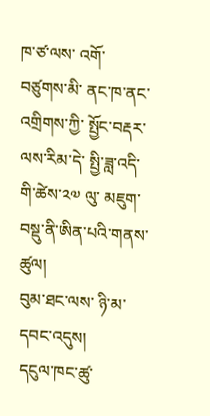ཁ་ཙ་ལས་ འགོ་བཙུགས་མི་ ནང་ཁ་ནང་འགྲིགས་ཀྱི་ སྤྱོང་བརྡར་ལས་རིམ་དེ་ སྤྱི་ཟླ་འདི་གི་ཚེས་༢༧ ལུ་ མཇུག་བསྡུ་ནི་ཨིན་པའི་གནས་ཚུལ།
བུམ་ཐང་ལས་ ཉི་མ་དབང་འདུས།
དངུལ་ཁང་ཚུ་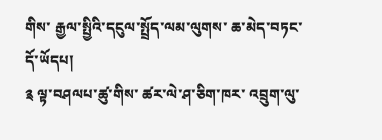གིས་ རྒྱལ་སྤྱིའི་དངུལ་སྤྲོད་ལམ་ལུགས་ ཆ་མེད་བཏང་དོ་ཡོདཔ།
༉ ལྟ་བཤལཔ་ཚུ་གིས་ ཚར་ལེ་ཤ་ཅིག་ཁར་ འབྲུག་ལུ་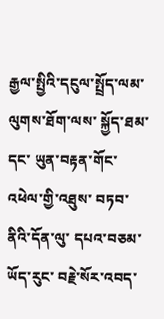རྒྱལ་སྤྱིའི་དངུལ་སྤྲོད་ལམ་ལུགས་ཐོག་ལས་ སྐྱོད་ཐམ་དང་ ཡུན་བརྟན་གོང་འཕེལ་གྱི་འཐུས་ བཏབ་ནིའི་དོན་ལུ་ དཔའ་བཅམ་ཡོད་རུང་ བརྗེ་སོར་འབད་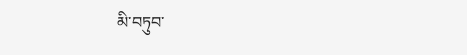མི་བཏུབ་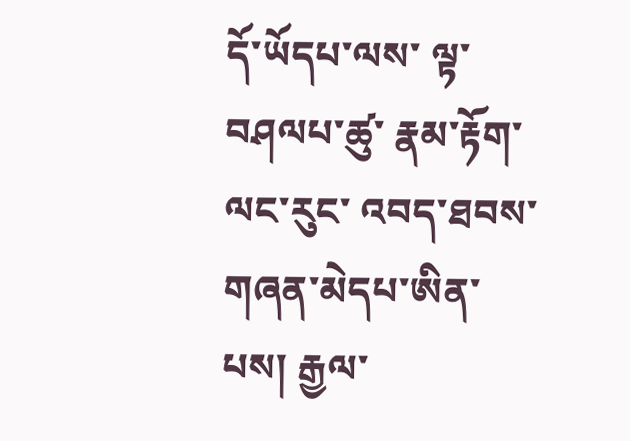དོ་ཡོདཔ་ལས་ ལྟ་བཤལཔ་ཚུ་ རྣམ་རྟོག་ལང་རུང་ འབད་ཐབས་གཞན་མེདཔ་ཨིན་པས། རྒྱལ་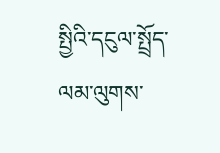སྤྱིའི་དངུལ་སྤྲོད་ལམ་ལུགས་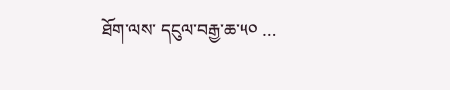ཐོག་ལས་ དངུལ་བརྒྱ་ཆ་༥༠ …